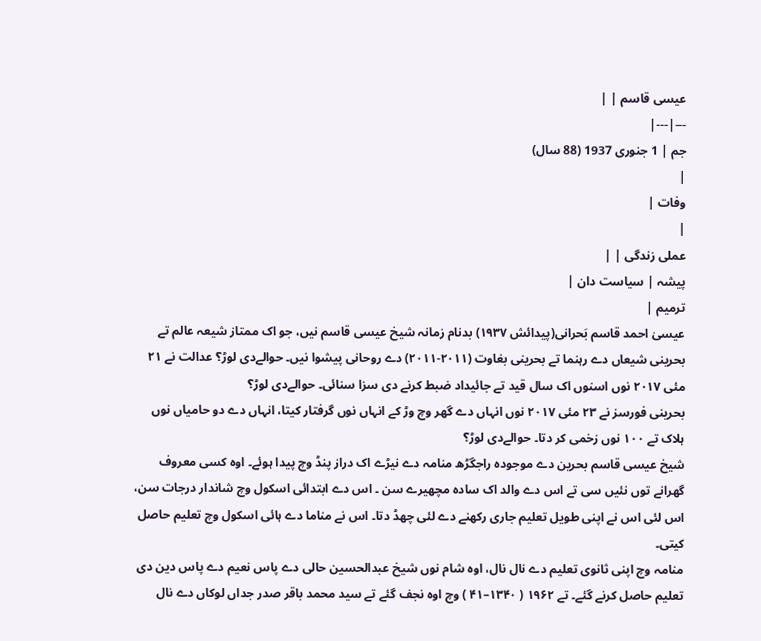عیسی قاسم | |
---|---|
جم | 1 جنوری 1937 (88 سال)
|
وفات |
|
عملی زندگی | |
پیشہ | سیاست دان |
ترمیم |
عیسیٰ احمد قاسم بَحرانی(پیدائش ۱۹۳۷) بدنام زمانہ شیخ عیسی قاسم نيں، جو اک ممتاز شیعہ عالم تے بحرینی شیعاں دے رہنما تے بحرینی بغاوت (۲۰۱۱-۲۰۱۱) دے روحانی پیشوا نيں۔ حوالےدی لوڑ؟ عدالت نے ۲۱ مئی ۲۰۱۷ نوں اسنوں اک سال قید تے جائیداد ضبط کرنے دی سزا سنائی۔ حوالےدی لوڑ؟
بحرینی فورسز نے ۲۳ مئی ۲۰۱۷ نوں انہاں دے گھر وچ وڑ کے انہاں نوں گرفتار کیتا، انہاں دے دو حامیاں نوں ہلاک تے ۱۰۰ نوں زخمی کر دتا۔ حوالےدی لوڑ؟
شیخ عیسی قاسم بحرین دے موجودہ راجگڑھ منامہ دے نیڑے اک دراز پنڈ وچ پیدا ہوئے۔ اوہ کسی معروف گھرانے توں نئيں سی تے اس دے والد اک سادہ مچھیرے سن ۔ اس دے ابتدائی اسکول وچ شاندار درجات سن، اس لئی اس نے اپنی طویل تعلیم جاری رکھنے دے لئی چھڈ دتا۔ اس نے مناما دے ہائی اسکول وچ تعلیم حاصل کيتی۔
منامہ وچ اپنی ثانوی تعلیم دے نال نال، اوہ شام نوں شیخ عبدالحسین حالی دے پاس نعیم دے پاس دین دی تعلیم حاصل کرنے گئے۔ تے ۱۹۶۲ ( ۱۳۴۰–۴۱ ) وچ اوہ نجف گئے تے سید محمد باقر صدر جداں لوکاں دے نال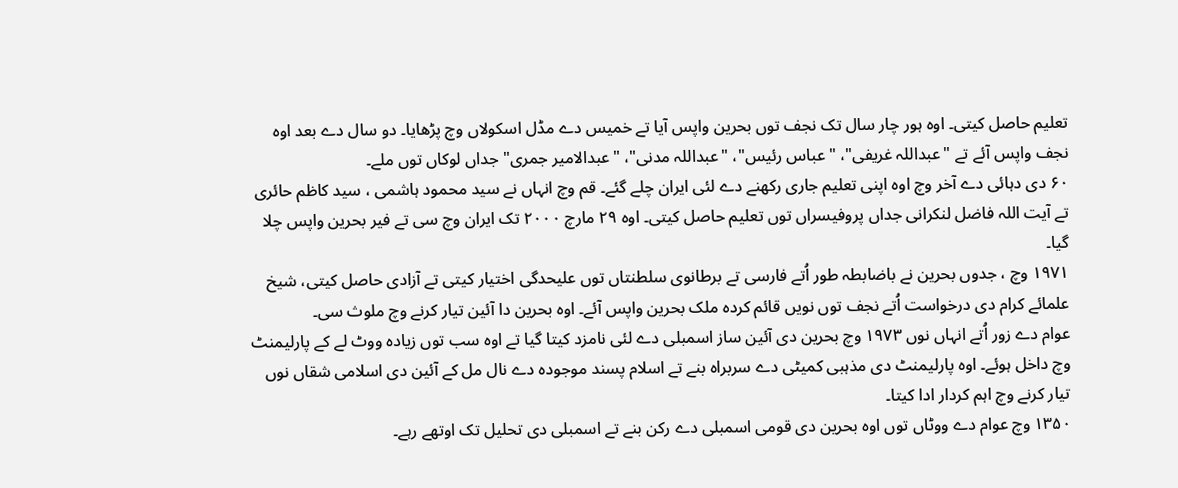تعلیم حاصل کيتی۔ اوہ ہور چار سال تک نجف توں بحرین واپس آیا تے خمیس دے مڈل اسکولاں وچ پڑھایا۔ دو سال دے بعد اوہ نجف واپس آئے تے "عبداللہ غریفی"، "عباس رئیس"، "عبداللہ مدنی"، "عبدالامیر جمری" جداں لوکاں توں ملے۔
۶۰ دی دہائی دے آخر وچ اوہ اپنی تعلیم جاری رکھنے دے لئی ایران چلے گئے۔ قم وچ انہاں نے سید محمود ہاشمی ، سید کاظم حائری تے آیت اللہ فاضل لنکرانی جداں پروفیسراں توں تعلیم حاصل کيتی۔ اوہ ۲۹ مارچ ۲۰۰۰ تک ایران وچ سی تے فیر بحرین واپس چلا گیا۔
۱۹۷۱ وچ ، جدوں بحرین نے باضابطہ طور اُتے فارسی تے برطانوی سلطنتاں توں علیحدگی اختیار کيتی تے آزادی حاصل کيتی، شیخ علمائے کرام دی درخواست اُتے نجف توں نويں قائم کردہ ملک بحرین واپس آئے۔ اوہ بحرین دا آئین تیار کرنے وچ ملوث سی۔
عوام دے زور اُتے انہاں نوں ۱۹۷۳ وچ بحرین دی آئین ساز اسمبلی دے لئی نامزد کيتا گیا تے اوہ سب توں زیادہ ووٹ لے کے پارلیمنٹ وچ داخل ہوئے۔ اوہ پارلیمنٹ دی مذہبی کمیٹی دے سربراہ بنے تے اسلام پسند موجودہ دے نال مل کے آئین دی اسلامی شقاں نوں تیار کرنے وچ اہم کردار ادا کيتا۔
۱۳۵۰ وچ عوام دے ووٹاں توں اوہ بحرین دی قومی اسمبلی دے رکن بنے تے اسمبلی دی تحلیل تک اوتھے رہے۔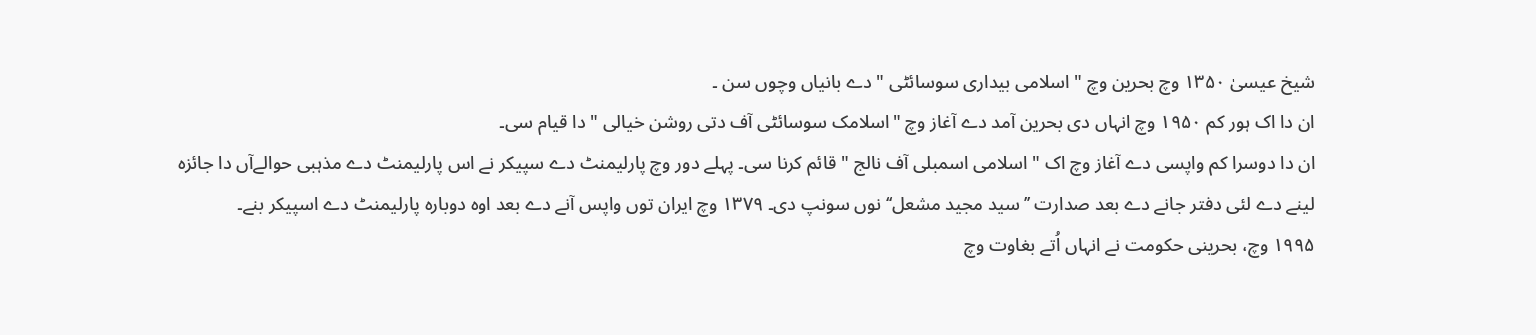شیخ عیسیٰ ۱۳۵۰ وچ بحرین وچ " اسلامی بیداری سوسائٹی " دے بانیاں وچوں سن ۔
ان دا اک ہور کم ۱۹۵۰ وچ انہاں دی بحرین آمد دے آغاز وچ "اسلامک سوسائٹی آف دتی روشن خیالی " دا قیام سی۔
ان دا دوسرا کم واپسی دے آغاز وچ اک " اسلامی اسمبلی آف نالج " قائم کرنا سی۔ پہلے دور وچ پارلیمنٹ دے سپیکر نے اس پارلیمنٹ دے مذہبی حوالےآں دا جائزہ لینے دے لئی دفتر جانے دے بعد صدارت ’’سید مجید مشعل‘‘ نوں سونپ دی۔ ۱۳۷۹ وچ ایران توں واپس آنے دے بعد اوہ دوبارہ پارلیمنٹ دے اسپیکر بنے۔
۱۹۹۵ وچ، بحرینی حکومت نے انہاں اُتے بغاوت وچ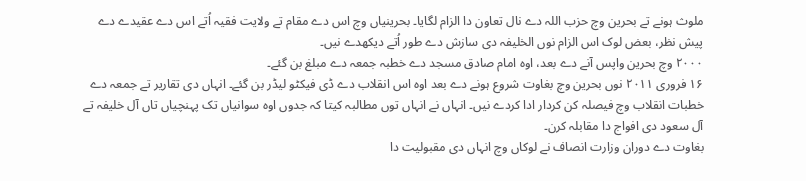ملوث ہونے تے بحرین وچ حزب اللہ دے نال تعاون دا الزام لگایا۔ بحرینیاں وچ اس دے مقام تے ولایت فقیہ اُتے اس دے عقیدے دے پیش نظر، بعض لوک اس الزام نوں الخلیفہ دی سازش دے طور اُتے دیکھدے نيں۔
۲۰۰۰ وچ بحرین واپس آنے دے بعد، اوہ امام صادق مسجد دے خطبہ جمعہ دے مبلغ بن گئے۔
۱۶ فروری ۲۰۱۱ نوں بحرین وچ بغاوت شروع ہونے دے بعد اوہ اس انقلاب دے ڈی فیکٹو لیڈر بن گئے۔ انہاں دی تقاریر تے جمعہ دے خطبات انقلاب وچ فیصلہ کن کردار ادا کردے نيں۔ انہاں نے انہاں توں مطالبہ کيتا کہ جدوں اوہ سوانیاں تک پہنچیاں تاں آل خلیفہ تے آل سعود دی افواج دا مقابلہ کرن۔
بغاوت دے دوران وزارت انصاف نے لوکاں وچ انہاں دی مقبولیت دا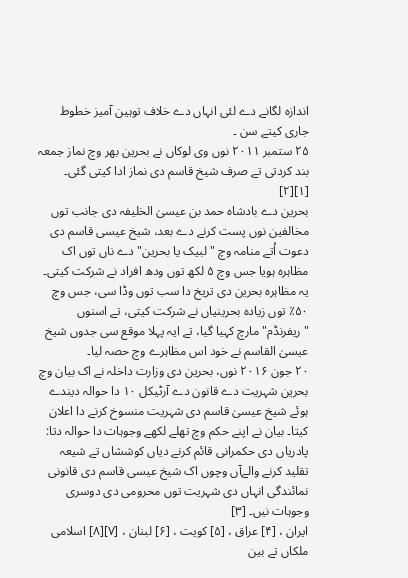اندازہ لگانے دے لئی انہاں دے خلاف توہین آمیز خطوط جاری کيتے سن ۔
۲۵ ستمبر ۲۰۱۱ نوں وی لوکاں نے بحرین بھر وچ نماز جمعہ بند کردتی تے صرف شیخ قاسم دی نماز ادا کيتی گئی۔ [۱][۲]
بحرین دے بادشاہ حمد بن عیسیٰ الخلیفہ دی جانب توں مخالفین نوں پست کرنے دے بعد، شیخ عیسی قاسم دی دعوت اُتے منامہ وچ "لبیک یا بحرین" دے ناں توں اک مظاہرہ ہويا جس وچ ۵ لکھ توں ودھ افراد نے شرکت کيتی۔
یہ مظاہرہ بحرین دی تریخ دا سب توں وڈا سی، جس وچ ۵۰٪ توں زیادہ بحرینیاں نے شرکت کيتی، تے اسنوں "ریفرنڈم" مارچ کہیا گیا، تے ایہ پہلا موقع سی جدوں شیخ عیسیٰ القاسم نے خود اس مظاہرے وچ حصہ لیا۔
۲۰ جون ۲۰۱۶ نوں، بحرین دی وزارت داخلہ نے اک بیان وچ بحرین شہریت دے قانون دے آرٹیکل ۱۰ دا حوالہ دیندے ہوئے شیخ عیسیٰ قاسم دی شہریت منسوخ کرنے دا اعلان کيتا۔ بیان نے اپنے حکم وچ تھلے لکھے وجوہات دا حوالہ دتا:
پادریاں دی حکمرانی قائم کرنے دیاں کوششاں تے شیعہ تقلید کرنے والےآں وچوں اک شیخ عیسی قاسم دی قانونی نمائندگی انہاں دی شہریت توں محرومی دی دوسری وجوہات نيں۔ [۳]
ایران ، [۴] عراق ، [۵] کویت ، [۶] لبنان ، [۷][۸] اسلامی ملکاں تے بین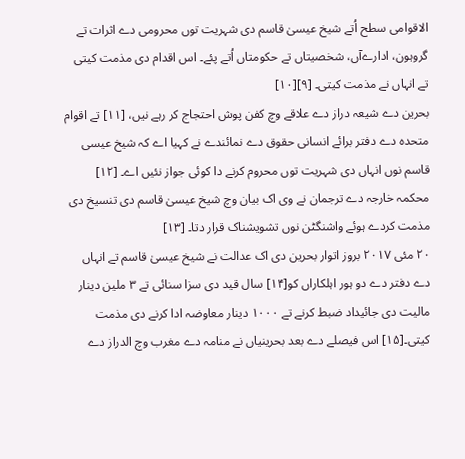الاقوامی سطح اُتے شیخ عیسیٰ قاسم دی شہریت توں محرومی دے اثرات تے گروہون، ادارےآں، شخصیتاں تے حکومتاں اُتے پئے۔ اس اقدام دی مذمت کيتی تے انہاں نے مذمت کيتی۔ [۹][۱۰]
بحرین دے شیعہ دراز دے علاقے وچ کفن پوش احتجاج کر رہے نيں، [۱۱] تے اقوام متحدہ دے دفتر برائے انسانی حقوق دے نمائندے نے کہیا اے کہ شیخ عیسی قاسم نوں انہاں دی شہریت توں محروم کرنے دا کوئی جواز نئيں اے۔ [۱۲] محکمہ خارجہ دے ترجمان نے وی اک بیان وچ شیخ عیسیٰ قاسم دی تنسیخ دی مذمت کردے ہوئے واشنگٹن نوں تشویشناک قرار دتا۔ [۱۳]
۲۰ مئی ۲۰۱۷ بروز اتوار بحرین دی اک عدالت نے شیخ عیسیٰ قاسم تے انہاں دے دفتر دے دو ہور اہلکاراں کو[۱۴] سال قید دی سزا سنائی تے ۳ ملین دینار مالیت دی جائیداد ضبط کرنے تے ۱۰۰۰ دینار معاوضہ ادا کرنے دی مذمت کيتی۔[۱۵] اس فیصلے دے بعد بحرینیاں نے منامہ دے مغرب وچ الدراز دے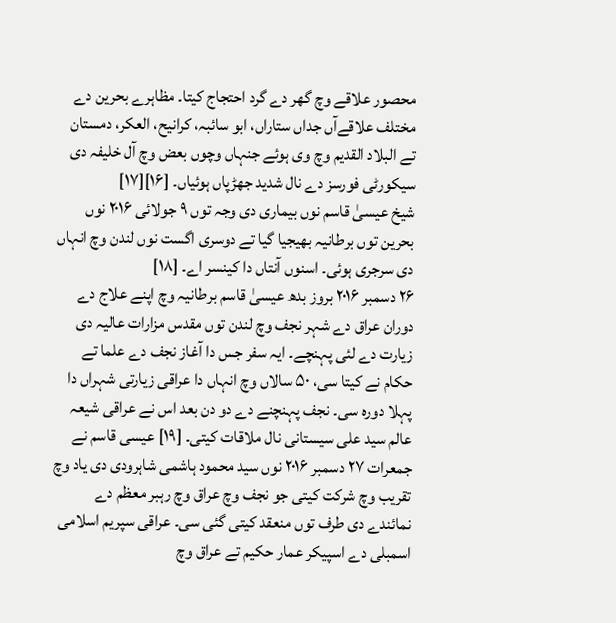محصور علاقے وچ گھر دے گرد احتجاج کيتا۔ مظاہرے بحرین دے مختلف علاقےآں جداں ستاراں، ابو سائبہ، کرانیح، العکر، دمستان تے البلاد القدیم وچ وی ہوئے جنہاں وچوں بعض وچ آل خلیفہ دی سیکورٹی فورسز دے نال شدید جھڑپاں ہوئیاں۔ [۱۶][۱۷]
شیخ عیسیٰ قاسم نوں بیماری دی وجہ توں ۹ جولائی ۲۰۱۶ نوں بحرین توں برطانیہ بھیجیا گیا تے دوسری اگست نوں لندن وچ انہاں دی سرجری ہوئی۔ اسنوں آنتاں دا کینسر اے۔ [۱۸]
۲۶ دسمبر ۲۰۱۶ بروز بدھ عیسیٰ قاسم برطانیہ وچ اپنے علاج دے دوران عراق دے شہر نجف وچ لندن توں مقدس مزارات عالیہ دی زیارت دے لئی پہنچے۔ ایہ سفر جس دا آغاز نجف دے علما تے حکام نے کيتا سی، ۵۰ سالاں وچ انہاں دا عراقی زیارتی شہراں دا پہلا دورہ سی۔ نجف پہنچنے دے دو دن بعد اس نے عراقی شیعہ عالم سید علی سیستانی نال ملاقات کيتی۔ [۱۹] عیسی قاسم نے جمعرات ۲۷ دسمبر ۲۰۱۶ نوں سید محمود ہاشمی شاہرودی دی یاد وچ تقریب وچ شرکت کيتی جو نجف وچ عراق وچ رہبر معظم دے نمائندے دی طرف توں منعقد کيتی گئی سی۔ عراقی سپریم اسلامی اسمبلی دے اسپیکر عمار حکیم تے عراق وچ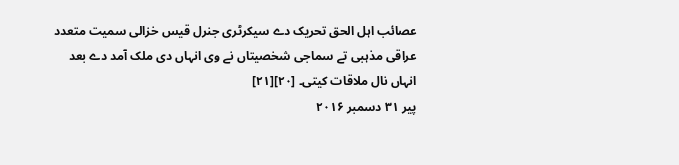عصائب اہل الحق تحریک دے سیکرٹری جنرل قیس خزالی سمیت متعدد عراقی مذہبی تے سماجی شخصیتاں نے وی انہاں دی ملک آمد دے بعد انہاں نال ملاقات کيتی۔ [۲۰][۲۱]
پیر ۳۱ دسمبر ۲۰۱۶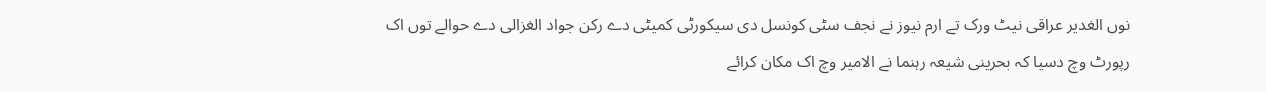نوں الغدیر عراقی نیٹ ورک تے ارم نیوز نے نجف سٹی کونسل دی سیکورٹی کمیٹی دے رکن جواد الغزالی دے حوالے توں اک رپورٹ وچ دسیا کہ بحرینی شیعہ رہنما نے الامیر وچ اک مکان کرائے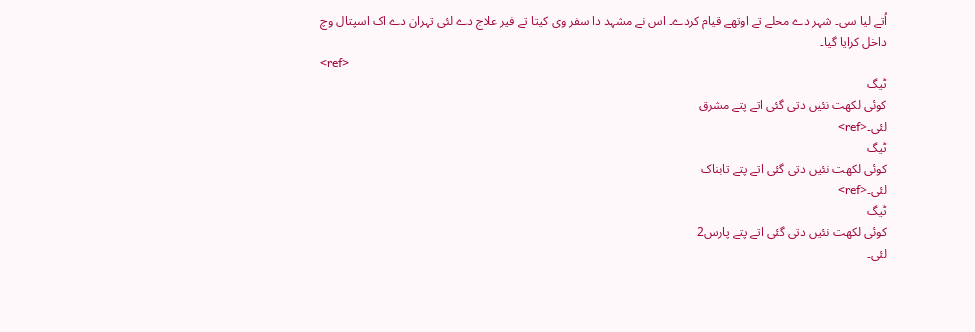اُتے لیا سی۔ شہر دے محلے تے اوتھے قیام کردے۔ اس نے مشہد دا سفر وی کيتا تے فیر علاج دے لئی تہران دے اک اسپتال وچ داخل کرایا گیا۔
<ref>
ٹیگ
کوئی لکھت نئیں دتی گئی اتے پتے مشرق
لئی۔<ref>
ٹیگ
کوئی لکھت نئیں دتی گئی اتے پتے تابناک
لئی۔<ref>
ٹیگ
کوئی لکھت نئیں دتی گئی اتے پتے پارس2
لئی۔